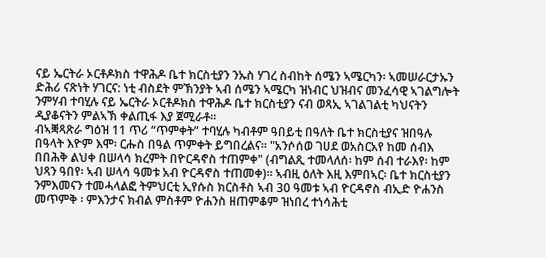ናይ ኤርትራ ኦርቶዶክስ ተዋሕዶ ቤተ ክርስቲያን ንኡስ ሃገረ ስብከት ሰሜን ኣሜርካን፡ ኣመሠራርታኡን
ድሕሪ ናጽነት ሃገርና: ነቲ ብስደት ምኽንያት ኣብ ሰሜን ኣሜርካ ዝነብር ህዝብና መንፈሳዊ ኣገልግሎት ንምሃብ ተባሂሉ ናይ ኤርትራ ኦርቶዶክስ ተዋሕዶ ቤተ ክርስቲያን ናብ ወጻኢ ኣገልገልቲ ካህናትን ዲያቆናትን ምልኣኽ ቀልጢፋ እያ ጀሚራቶ።
ብኣቛጻጽራ ግዕዝ 11 ጥሪ “ጥምቀት” ተባሂሉ ካብቶም ዓበይቲ በዓለት ቤተ ክርስቲያና ዝበዓሉ በዓላት እዮም እሞ፡ ርሑስ በዓል ጥምቀት ይግበረልና። "አንሶሰወ ገሀደ ወአስርአየ ከመ ሰብእ በበሕቅ ልህቀ በሠላሳ ክረምት በዮርዳኖስ ተጠምቀ" (ብግልጺ ተመላለሰ፡ ከም ሰብ ተራእየ፡ ከም ህጻን ዓበየ፡ ኣብ ሠላሳ ዓመቱ አብ ዮርዳኖስ ተጠመቀ)። ኣብዚ ዕለት እዚ እምበኣር፡ ቤተ ክርስቲያን ንምእመናን ተመሓላልፎ ትምህርቲ ኢየሱስ ክርስቶስ ኣብ 30 ዓመቱ ኣብ ዮርዳኖስ ብኢድ ዮሐንስ መጥምቅ ፡ ምእንታና ክብል ምስቶም ዮሐንስ ዘጠምቆም ዝነበረ ተነሳሕቲ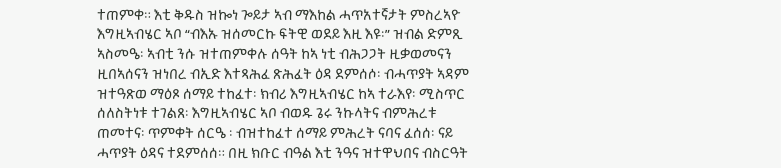ተጠምቀ። እቲ ቅዱስ ዝኰነ ጐይታ ኣብ ማእከል ሓጥአተኛታት ምስረኣዮ እግዚኣብሄር ኣቦ “ብእኡ ዝሰመርኩ ፍትዊ ወደይ እዚ እዩ፡” ዝብል ድምጺ ኣስመዔ፡ ኣብቲ ንሱ ዝተጠምቀሉ ሰዓት ከኣ ነቲ ብሕጋጋት ዚቃወመናን ዚበኣሰናን ዝነበረ ብኢድ እተጻሕፈ ጽሕፈት ዕዳ ደምሰሶ፡ ብሓጥያት ኣዳም ዝተዓጽወ ማዕጾ ሰማይ ተከፈተ፡ ክብሪ እግዚኣብሄር ከኣ ተራእየ፡ ሚስጥር ሰለስትነቱ ተገልጸ፡ እግዚኣብሄር ኣቦ ብወዱ ጌሩ ንኩላትና ብምሕረቱ ጠመተና፡ ጥምቀት ሰርዔ ፡ ብዝተከፈተ ሰማይ ምሕረት ናባና ፈሰሰ፡ ናይ ሓጥያት ዕዳና ተደምሰሰ። በዚ ክቡር ብዓል እቲ ንዓና ዝተዋህበና ብስርዓት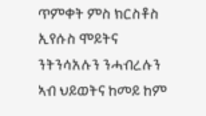ጥምቀት ምስ ክርስቶስ ኢየሱስ ሞይትና ንትንሳአሉን ንሓብረሉን ኣብ ህይወትና ከመይ ከም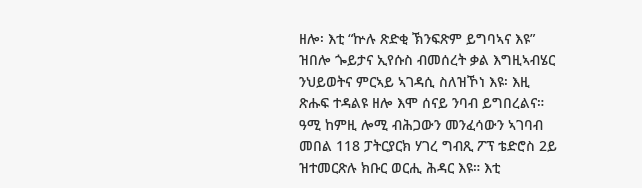ዘሎ፡ እቲ “ኵሉ ጽድቂ ኽንፍጽም ይግባኣና እዩ” ዝበሎ ጐይታና ኢየሱስ ብመሰረት ቃል እግዚኣብሄር ንህይወትና ምርኣይ ኣገዳሲ ስለዝኾነ እዩ፡ እዚ ጽሑፍ ተዳልዩ ዘሎ እሞ ሰናይ ንባብ ይግበረልና።
ዓሚ ከምዚ ሎሚ ብሕጋውን መንፈሳውን ኣገባብ መበል 118 ፓትርያርክ ሃገረ ግብጺ ፖፕ ቴድሮስ 2ይ ዝተመርጽሉ ክቡር ወርሒ ሕዳር እዩ። እቲ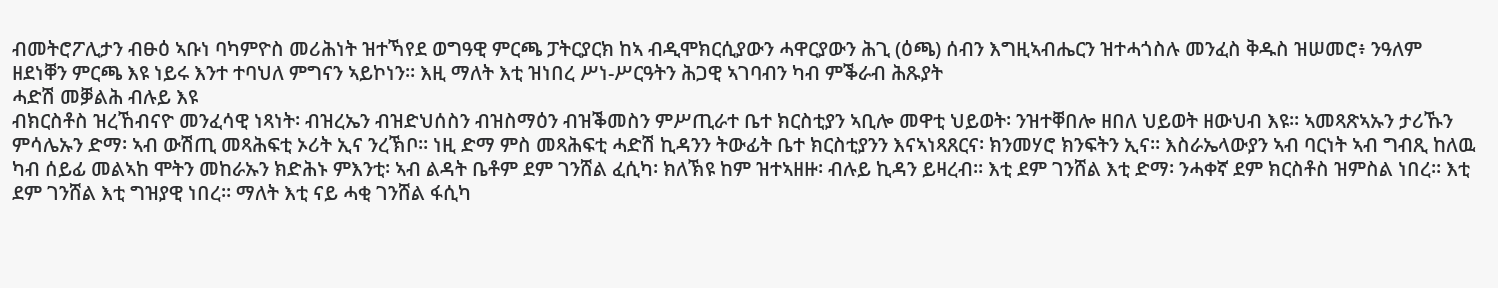ብመትሮፖሊታን ብፁዕ ኣቡነ ባካምዮስ መሪሕነት ዝተኻየደ ወግዓዊ ምርጫ ፓትርያርክ ከኣ ብዲሞክርሲያውን ሓዋርያውን ሕጊ (ዕጫ) ሰብን እግዚኣብሔርን ዝተሓጎስሉ መንፈስ ቅዱስ ዝሠመሮ፥ ንዓለም ዘደነቐን ምርጫ እዩ ነይሩ እንተ ተባህለ ምግናን ኣይኮነን። እዚ ማለት እቲ ዝነበረ ሥነ-ሥርዓትን ሕጋዊ ኣገባብን ካብ ምቕራብ ሕጹያት
ሓድሽ መቓልሕ ብሉይ እዩ
ብክርስቶስ ዝረኸብናዮ መንፈሳዊ ነጻነት፡ ብዝረኤን ብዝድህሰስን ብዝስማዕን ብዝቕመስን ምሥጢራተ ቤተ ክርስቲያን ኣቢሎ መዋቲ ህይወት፡ ንዝተቐበሎ ዘበለ ህይወት ዘውህብ እዩ። ኣመጻጽኣኡን ታሪኹን ምሳሌኡን ድማ፡ ኣብ ውሽጢ መጻሕፍቲ ኦሪት ኢና ንረኽቦ። ነዚ ድማ ምስ መጻሕፍቲ ሓድሽ ኪዳንን ትውፊት ቤተ ክርስቲያንን እናኣነጻጸርና፡ ክንመሃሮ ክንፍትን ኢና። እስራኤላውያን ኣብ ባርነት ኣብ ግብጺ ከለዉ ካብ ሰይፊ መልኣከ ሞትን መከራኡን ክድሕኑ ምእንቲ፡ ኣብ ልዳት ቤቶም ደም ገንሸል ፈሲካ፡ ክለኽዩ ከም ዝተኣዘዙ፡ ብሉይ ኪዳን ይዛረብ። እቲ ደም ገንሸል እቲ ድማ፡ ንሓቀኛ ደም ክርስቶስ ዝምስል ነበረ። እቲ ደም ገንሸል እቲ ግዝያዊ ነበረ። ማለት እቲ ናይ ሓቂ ገንሸል ፋሲካ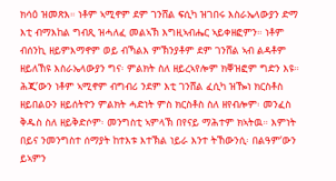ክሳዕ ዝመጽእ። ነቶም ኣሚኖም ደም ገንሸል ፍሲካ ዝገበሩ እስራኤላውያን ድማ እቲ ብማእከል ግብጺ ዝሓለፈ መልኣኽ እግዚኣብሔር ኣይቀዘፎምን። ነቶም ብሰንኪ ዘይምእማኖም ወይ ብኻልእ ምኽንያቶም ደም ገንሸል ኣብ ልዳቶም ዘይለኸዩ እስራኤላውያን ግና፡ ምልክት ስለ ዘይረኣየሎም ክቐዝፎም ግድን እዩ። ሕጂ’ውን ነቶም ኣሚኖም ብግብሪ ንደም እቲ ገንሸል ፈሲካ ዝዀነ ክርስቶስ ዘይበልዑን ዘይሰትዮን ምልክት ሓድነት ምስ ክርስቶስ ስለ ዘየብሎም፡ መንፈስ ቅዱስ ስለ ዘይቅድሶም፡ መንግስቲ ኣምላኽ በየናይ ማሕተም ክኣትዉ። እምነት በይና ንመንግስተ ሰማያት ከተእቱ እተኽል ነይራ እንተ ትኸውንሲ፡ በልዓም’ውን ይኣምን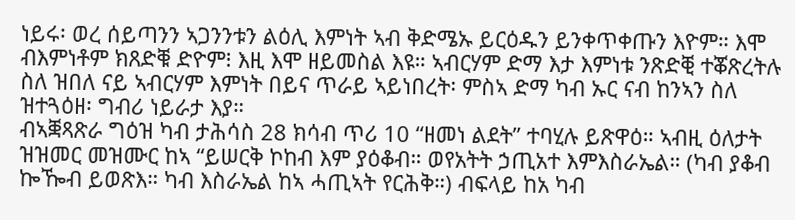ነይሩ፡ ወረ ሰይጣንን ኣጋንንቱን ልዕሊ እምነት ኣብ ቅድሜኡ ይርዕዱን ይንቀጥቀጡን እዮም። እሞ ብእምነቶም ክጸድቑ ድዮም፧ እዚ እሞ ዘይመስል እዩ። ኣብርሃም ድማ እታ እምነቱ ንጽድቒ ተቖጽረትሉ ስለ ዝበለ ናይ ኣብርሃም እምነት በይና ጥራይ ኣይነበረት፡ ምስኣ ድማ ካብ ኡር ናብ ከንኣን ስለ ዝተጓዕዘ፡ ግብሪ ነይራታ እያ።
ብኣቛጻጽራ ግዕዝ ካብ ታሕሳስ 28 ክሳብ ጥሪ 10 “ዘመነ ልደት” ተባሂሉ ይጽዋዕ። ኣብዚ ዕለታት ዝዝመር መዝሙር ከኣ “ይሠርቅ ኮከብ እም ያዕቆብ። ወየአትት ኃጢአተ እምእስራኤል። (ካብ ያቆብ ኰዀብ ይወጽእ። ካብ እስራኤል ከኣ ሓጢኣት የርሕቅ።) ብፍላይ ከአ ካብ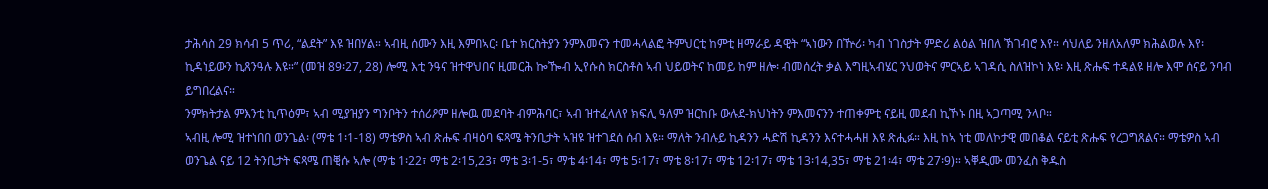ታሕሳስ 29 ክሳብ 5 ጥሪ, “ልደት” እዩ ዝበሃል። ኣብዚ ሰሙን እዚ እምበኣር፡ ቤተ ክርስትያን ንምእመናን ተመሓላልፎ ትምህርቲ ከምቲ ዘማራይ ዳዊት “ኣነውን በዅሪ፡ ካብ ነገስታት ምድሪ ልዕል ዝበለ ኽገብሮ እየ። ሳህለይ ንዘለአለም ክሕልወሉ እየ፡ ኪዳነይውን ኪጸንዓሉ እዩ።” (መዝ 89፡27, 28) ሎሚ እቲ ንዓና ዝተዋህበና ዚመርሕ ኰዀብ ኢየሱስ ክርስቶስ ኣብ ህይወትና ከመይ ከም ዘሎ፡ ብመሰረት ቃል እግዚኣብሄር ንህወትና ምርኣይ ኣገዳሲ ስለዝኮነ እዩ፡ እዚ ጽሑፍ ተዳልዩ ዘሎ እሞ ሰናይ ንባብ ይግበረልና።
ንምክትታል ምእንቲ ኪጥዕም፣ ኣብ ሚያዝያን ግንቦትን ተሰሪዖም ዘሎዉ መደባት ብምሕባር፣ ኣብ ዝተፈላለየ ክፍሊ ዓለም ዝርከቡ ውሉደ-ክህነትን ምእመናንን ተጠቀምቲ ናይዚ መደብ ኪኾኑ በዚ ኣጋጣሚ ንላቦ።
ኣብዚ ሎሚ ዝተነበበ ወንጌል፡ (ማቴ 1፡1-18) ማቴዎስ ኣብ ጽሑፍ ብዛዕባ ፍጻሜ ትንቢታት ኣዝዩ ዝተገደሰ ሰብ እዩ። ማለት ንብሉይ ኪዳንን ሓድሽ ኪዳንን እናተሓሓዘ እዩ ጽሒፉ። እዚ ከኣ ነቲ መለኮታዊ መበቆል ናይቲ ጽሑፍ የረጋግጸልና። ማቴዎስ ኣብ ወንጌል ናይ 12 ትንቢታት ፍጻሜ ጠቒሱ ኣሎ (ማቴ 1፡22፣ ማቴ 2፡15,23፣ ማቴ 3፡1-5፣ ማቴ 4፡14፣ ማቴ 5፡17፣ ማቴ 8፡17፣ ማቴ 12፡17፣ ማቴ 13፡14,35፣ ማቴ 21፡4፣ ማቴ 27፡9)። ኣቐዲሙ መንፈስ ቅዱስ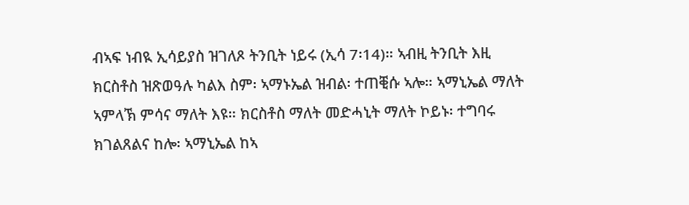ብኣፍ ነብዪ ኢሳይያስ ዝገለጾ ትንቢት ነይሩ (ኢሳ 7፡14)። ኣብዚ ትንቢት እዚ ክርስቶስ ዝጽወዓሉ ካልእ ስም፡ ኣማኑኤል ዝብል፡ ተጠቒሱ ኣሎ። ኣማኒኤል ማለት ኣምላኽ ምሳና ማለት እዩ። ክርስቶስ ማለት መድሓኒት ማለት ኮይኑ፡ ተግባሩ ክገልጸልና ከሎ፡ ኣማኒኤል ከኣ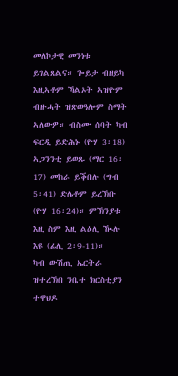መለኮታዊ መንነቱ ይገልጸልና። ጐይታ ብዘይካ እዚኣቶም ኻልኦት ኣዝዮም ብዙሓት ዝጽወዓሎም ስማት ኣለውዎ። ብስሙ ሰባት ካብ ፍርዲ ይድሕኑ (ዮሃ 3፡18) ኣጋንንቲ ይወጹ (ማር 16፡17) መከራ ይቕበሉ (ግብ 5፡41) ድሌቶም ይረኽቡ (ዮሃ 16፡24)። ምኽንያቱ እዚ ስም እዚ ልዕሊ ዂሉ እዩ (ፊሊ 2፡9-11)።
ካብ ውሽጢ ኤርትራ ዝተረኽበ ንቤተ ክርስቲያን ተዋህዶ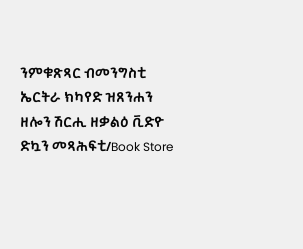ንምቁጽጻር ብመንግስቲ ኤርትራ ክካየድ ዝጸንሐን ዘሎን ሽርሒ ዘቃልዕ ቪድዮ
ድኳን መጻሕፍቲ/Book Store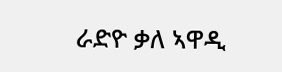ራድዮ ቃለ ኣዋዲ